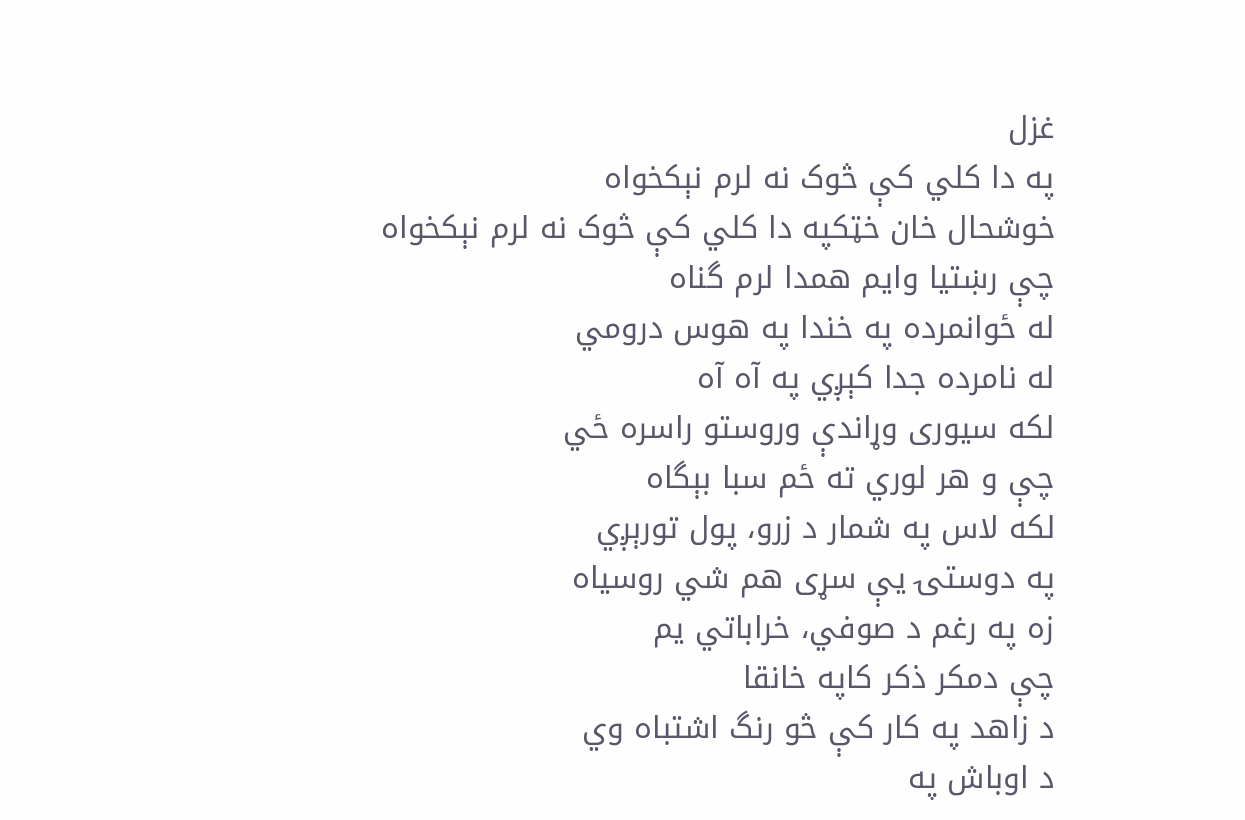غزل
په دا کلي کې څوک نه لرم نېکخواه
خوشحال خان خټکپه دا کلي کې څوک نه لرم نېکخواه
چې رښتيا وايم همدا لرم گناه
له ځوانمرده په خندا په هوس درومي
له نامرده جدا کېږي په آه آه
لکه سيوری وړاندې وروستو راسره ځي
چې و هر لوري ته ځم سبا بېگاه
لکه لاس په شمار د زرو، پول تورېږي
په دوستۍ يې سړی هم شي روسياه
زه په رغم د صوفي، خراباتي يم
چې دمکر ذکر کاپه خانقا
د زاهد په کار کې څو رنگ اشتباه وي
د اوباش په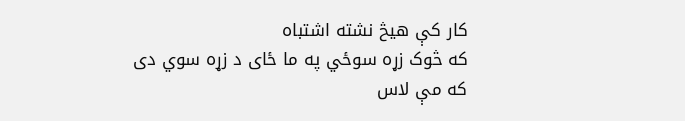کار کې هيڅ نشته اشتباه
که څوک زړه سوځي په ما ځای د زړه سوي دی
که مې لاس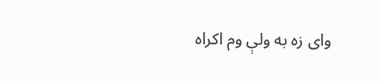وای زه به ولې وم اکراه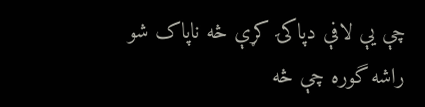چې يې لافې دپاکۍ کړې څه ناپاک شو
راشه گوره چې څه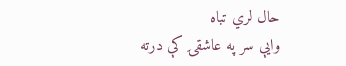حال لري تباه
وايې سر په عاشقۍ کې درته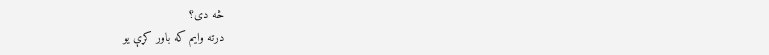څه دی؟
درته وايم که باور کړې يو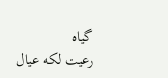گياه
رعيت لکه عيال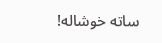ساته خوشاله!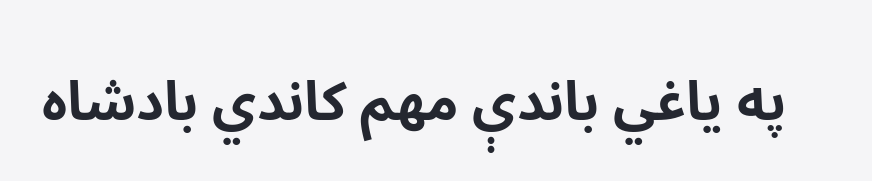په ياغي باندې مهم کاندي بادشاه